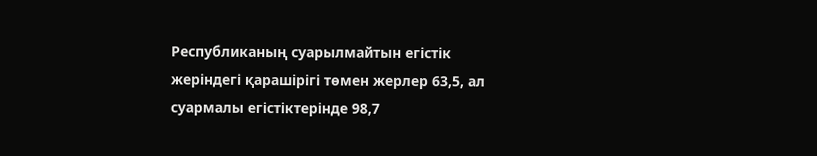Республиканың суарылмайтын егістік жеріндегі қарашірігі төмен жерлер 63,5, ал суармалы егістіктерінде 98,7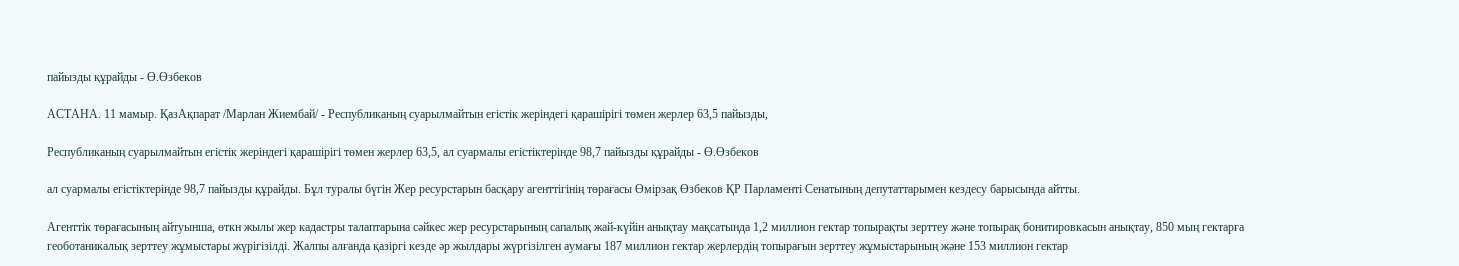пайызды құрайды - Ө.Өзбеков

АСТАНА. 11 мамыр. ҚазАқпарат /Марлан Жиембай/ - Республиканың суарылмайтын егістік жеріндегі қарашірігі төмен жерлер 63,5 пайызды,

Республиканың суарылмайтын егістік жеріндегі қарашірігі төмен жерлер 63,5, ал суармалы егістіктерінде 98,7 пайызды құрайды - Ө.Өзбеков

ал суармалы егістіктерінде 98,7 пайызды құрайды. Бұл туралы бүгін Жер ресурстарын басқару агенттігінің төрағасы Өмірзақ Өзбеков ҚР Парламенті Сенатының депутаттарымен кездесу барысында айтты.

Агенттік төрағасының айтуынша, өткн жылы жер кадастры талаптарына сәйкес жер ресурстарының сапалық жай-күйін анықтау мақсатында 1,2 миллион гектар топырақты зерттеу және топырақ бонитировкасын анықтау, 850 мың гектарға геоботаникалық зерттеу жұмыстары жүрігізілді. Жалпы алғанда қазіргі кезде әр жылдары жүргізілген аумағы 187 миллион гектар жерлердің топырағын зерттеу жұмыстарының және 153 миллион гектар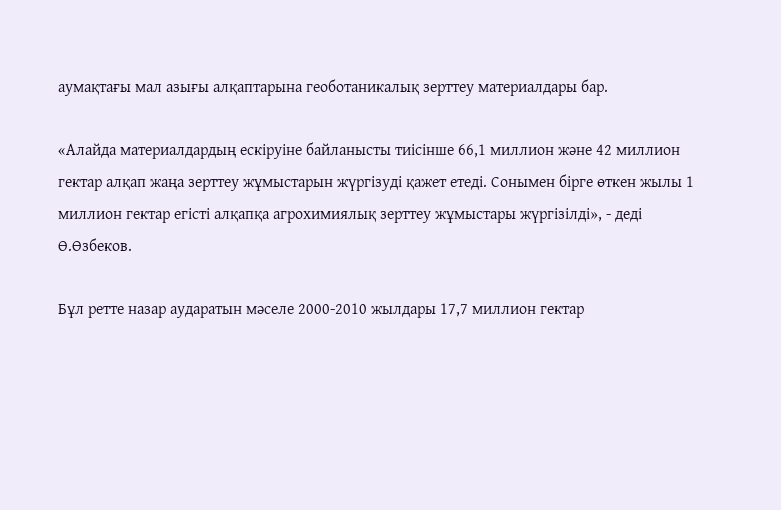аумақтағы мал азығы алқаптарына геоботаникалық зерттеу материалдары бар.

«Алайда материалдардың ескіруіне байланысты тиісінше 66,1 миллион және 42 миллион гектар алқап жаңа зерттеу жұмыстарын жүргізуді қажет етеді. Сонымен бірге өткен жылы 1 миллион гектар егісті алқапқа агрохимиялық зерттеу жұмыстары жүргізілді», - деді Ө.Өзбеков.

Бұл ретте назар аударатын мәселе 2000-2010 жылдары 17,7 миллион гектар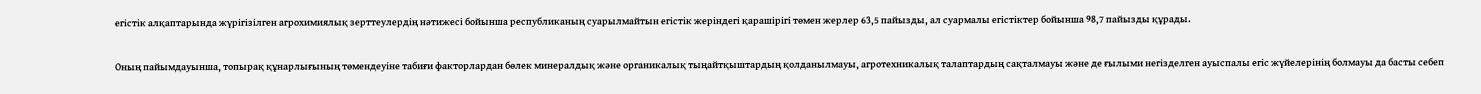егістік алқаптарында жүрігізілген агрохимиялық зерттеулердің нәтижесі бойынша республиканың суарылмайтын егістік жеріндегі қарашірігі төмен жерлер 63,5 пайызды, ал суармалы егістіктер бойынша 98,7 пайызды құрады.

Оның пайымдауынша, топырақ құнарлығының төмендеуіне табиғи факторлардан бөлек минералдық және органикалық тыңайтқыштардың қолданылмауы, агротехникалық талаптардың сақталмауы және де ғылыми негізделген ауыспалы егіс жүйелерінің болмауы да басты себеп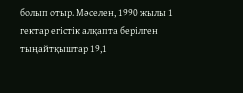болып отыр. Мәселен, 1990 жылы 1 гектар егістік алқапта берілген тыңайтқыштар 19,1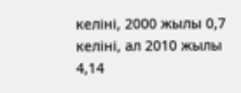келіні, 2000 жылы 0,7 келіні, ал 2010 жылы 4,14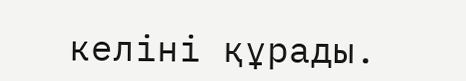келіні құрады.